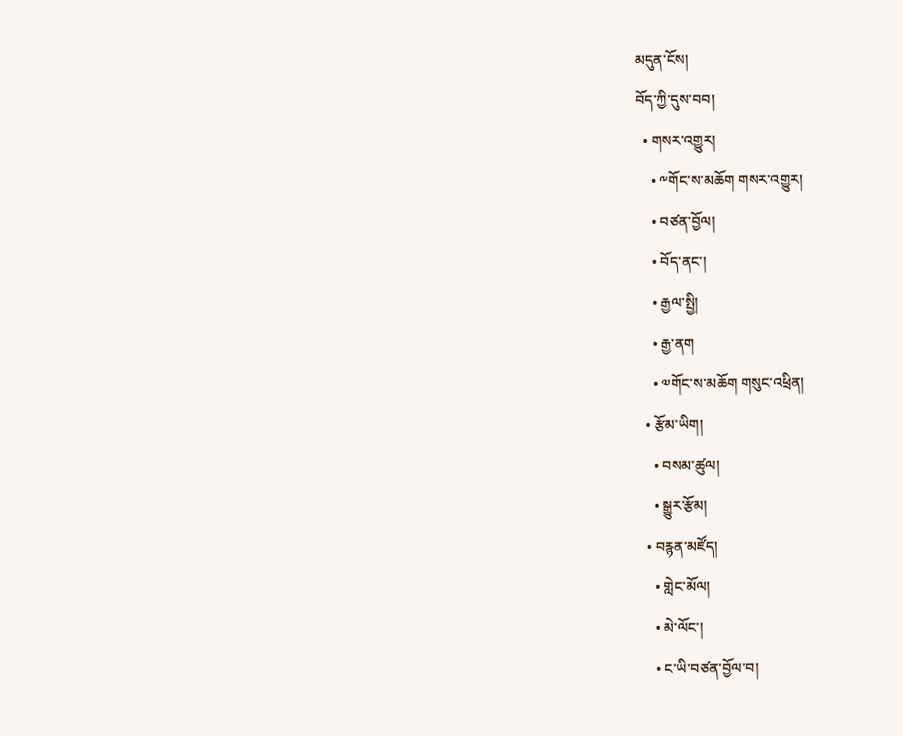མདུན་ངོས།
བོད་ཀྱི་དུས་བབ།
  • གསར་འགྱུར།
    • ༸གོང་ས་མཆོག གསར་འགྱུར།
    • བཙན་བྱོལ།
    • བོད་ནང་།
    • རྒྱལ་སྤྱི།
    • རྒྱ་ནག
    • ༧གོང་ས་མཆོག གསུང་འཕྲིན།
  • རྩོམ་ཡིག།
    • བསམ་ཚུལ།
    • སྒྱུར་རྩོམ།
  • བརྙན་མཛོད།
    • གླེང་མོལ།
    • མེ་ལོང་།
    • ང་ཡི་བཙན་བྱོལ་བ།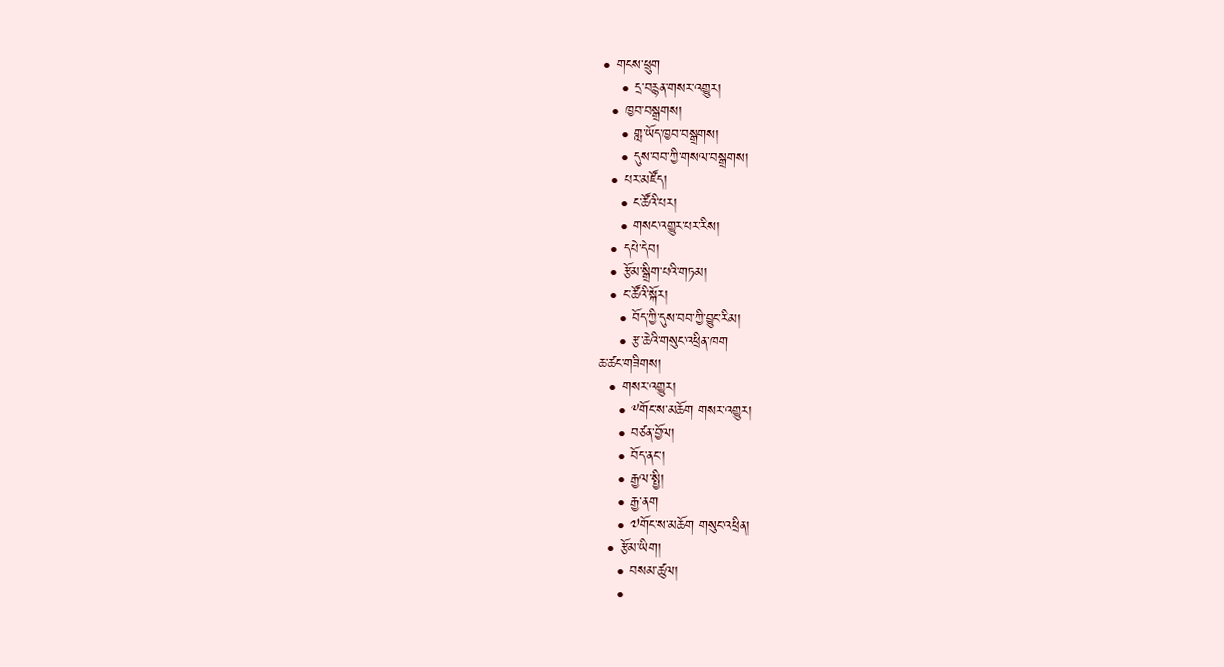• གངས་ཕྲུག
    • དྲ་བརྙན་གསར་འགྱུར།
  • ཁྱབ་བསྒྲགས།
    • གླ་ཡོད་ཁྱབ་བསྒྲགས།
    • དུས་བབ་ཀྱི་གསལ་བསྒྲགས།
  • པར་མཛོད།
    • ང་ཚོའི་པར།
    • གསང་འགྱུར་པར་རིས།
  • དཔེ་དེབ།
  • རྩོམ་སྒྲིག་པའི་གཏམ།
  • ང་ཚོའི་སྐོར།
    • བོད་ཀྱི་དུས་བབ་ཀྱི་བྱུང་རིམ།
    • རྩ་ཆེའི་གསུང་འཕྲིན་ཁག
ཆ་ཚང་གཟིགས།
  • གསར་འགྱུར།
    • ༸གོང་ས་མཆོག གསར་འགྱུར།
    • བཙན་བྱོལ།
    • བོད་ནང་།
    • རྒྱལ་སྤྱི།
    • རྒྱ་ནག
    • ༧གོང་ས་མཆོག གསུང་འཕྲིན།
  • རྩོམ་ཡིག།
    • བསམ་ཚུལ།
    •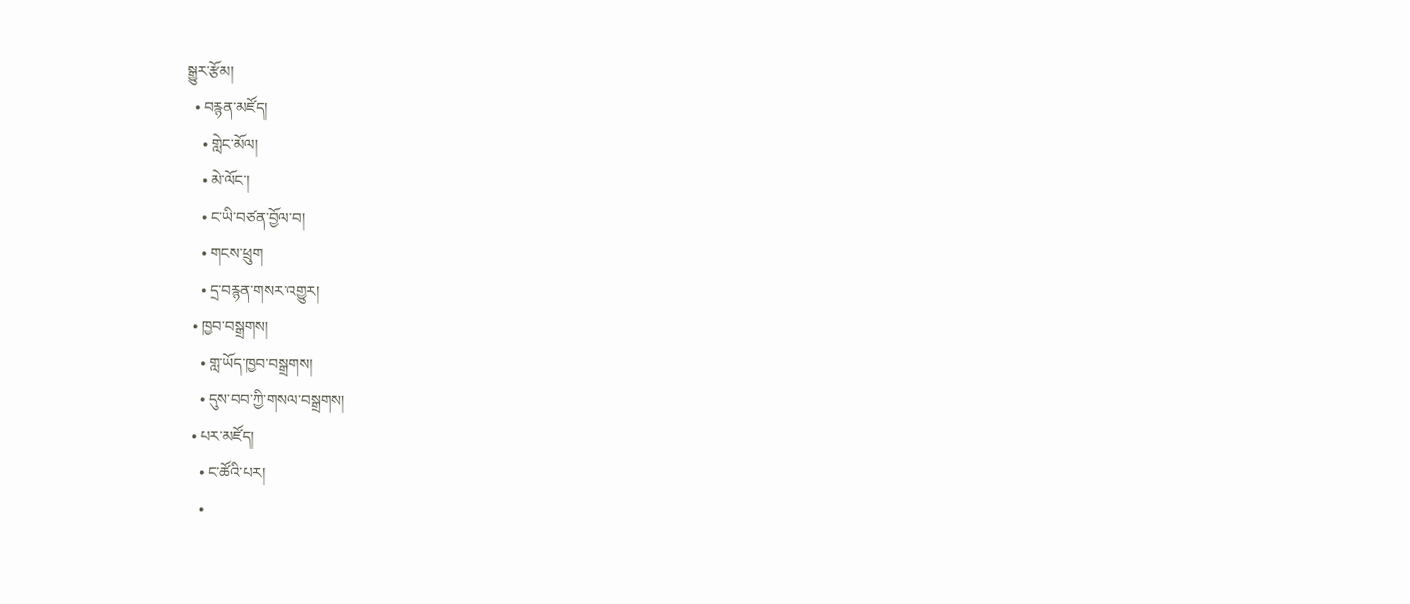སྒྱུར་རྩོམ།
  • བརྙན་མཛོད།
    • གླེང་མོལ།
    • མེ་ལོང་།
    • ང་ཡི་བཙན་བྱོལ་བ།
    • གངས་ཕྲུག
    • དྲ་བརྙན་གསར་འགྱུར།
  • ཁྱབ་བསྒྲགས།
    • གླ་ཡོད་ཁྱབ་བསྒྲགས།
    • དུས་བབ་ཀྱི་གསལ་བསྒྲགས།
  • པར་མཛོད།
    • ང་ཚོའི་པར།
    •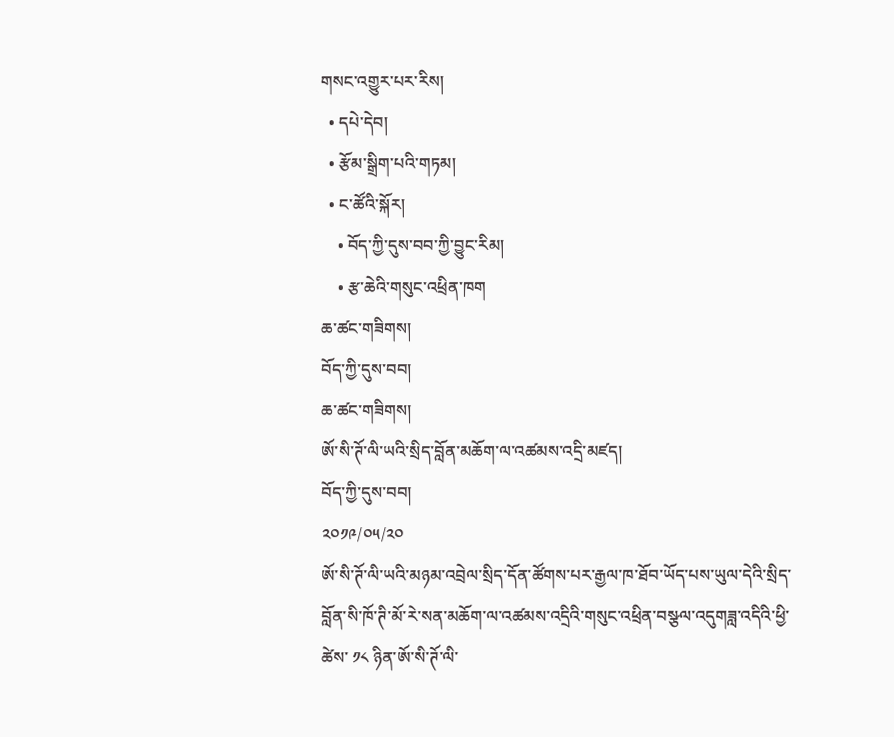གསང་འགྱུར་པར་རིས།
  • དཔེ་དེབ།
  • རྩོམ་སྒྲིག་པའི་གཏམ།
  • ང་ཚོའི་སྐོར།
    • བོད་ཀྱི་དུས་བབ་ཀྱི་བྱུང་རིམ།
    • རྩ་ཆེའི་གསུང་འཕྲིན་ཁག
ཆ་ཚང་གཟིགས།
བོད་ཀྱི་དུས་བབ།
ཆ་ཚང་གཟིགས།
ཨོ་སི་ཊོ་ལི་ཡའི་སྲིད་བློན་མཆོག་ལ་འཚམས་འདྲི་མཛད།
བོད་ཀྱི་དུས་བབ།
༢༠༡༩/༠༥/༢༠
ཨོ་སི་ཊོ་ལི་ཡའི་མཉམ་འབྲེལ་སྲིད་དོན་ཚོགས་པར་རྒྱལ་ཁ་ཐོབ་ཡོད་པས་ཡུལ་དེའི་སྲིད་བློན་སི་ཁོ་ཊི་མོ་རེ་སན་མཆོག་ལ་འཚམས་འདྲིའི་གསུང་འཕྲིན་བསྩལ་འདུགཟླ་འདིའི་ཕྱི་ཚེས་ ༡༨ ཉིན་ཨོ་སི་ཊོ་ལི་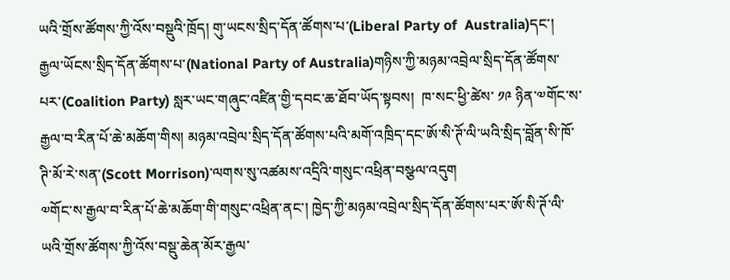ཡའི་གྲོས་ཚོགས་ཀྱི་འོས་བསྡུའི་ཁྲོད། གུ་ཡངས་སྲིད་དོན་ཚོགས་པ་(Liberal Party of  Australia)དང་། རྒྱལ་ཡོངས་སྲིད་དོན་ཚོགས་པ་(National Party of Australia)གཉིས་ཀྱི་མཉམ་འབྲེལ་སྲིད་དོན་ཚོགས་པར་(Coalition Party) སླར་ཡང་གཞུང་འཛིན་གྱི་དབང་ཆ་ཐོབ་ཡོད་སྟབས།  ཁ་སང་ཕྱི་ཚེས་ ༡༩ ཉིན་༧གོང་ས་རྒྱལ་བ་རིན་པོ་ཆེ་མཆོག་གིས། མཉམ་འབྲེལ་སྲིད་དོན་ཚོགས་པའི་མགོ་འཁྲིད་དང་ཨོ་སི་ཊོ་ལི་ཡའི་སྲིད་བློན་སི་ཁོ་ཊི་མོ་རེ་སན་(Scott Morrison)་ལགས་སུ་འཚམས་འདྲིའི་གསུང་འཕྲིན་བསྩལ་འདུག
༧གོང་ས་རྒྱལ་བ་རིན་པོ་ཆེ་མཆོག་གི་གསུང་འཕྲིན་ནང་། ཁྱེད་ཀྱི་མཉམ་འབྲེལ་སྲིད་དོན་ཚོགས་པར་ཨོ་སི་ཊོ་ལི་ཡའི་གྲོས་ཚོགས་ཀྱི་འོས་བསྡུ་ཆེན་མོར་རྒྱལ་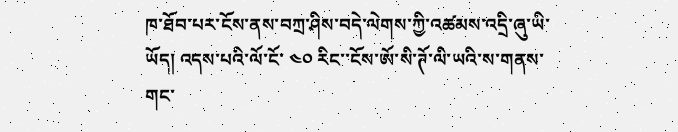ཁ་ཐོབ་པར་ངོས་ནས་བཀྲ་ཤིས་བདེ་ལེགས་ཀྱི་འཚམས་འདྲི་ཞུ་ཡི་ཡོད། འདས་པའི་ལོ་ངོ་ ༤༠ རིང་་ངོས་ཨོ་སི་ཊོ་ལི་ཡའི་ས་གནས་གང་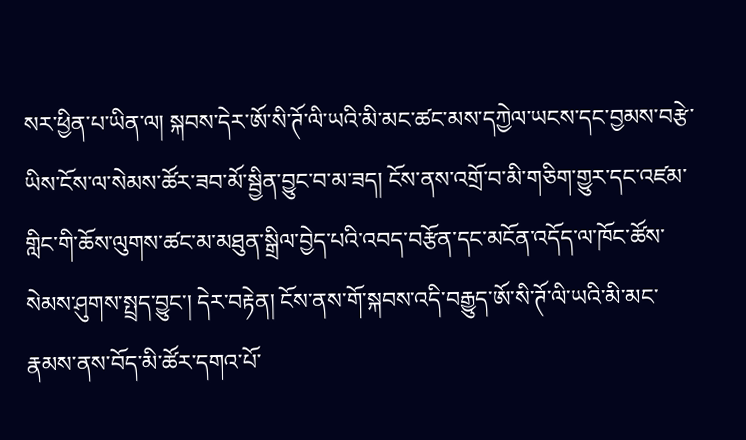སར་ཕྱིན་པ་ཡིན་ལ། སྐབས་དེར་ཨོ་སི་ཊོ་ལི་ཡའི་མི་མང་ཚང་མས་དཀྱེལ་ཡངས་དང་བྱམས་བརྩེ་ཡིས་ངོས་ལ་སེམས་ཚོར་ཟབ་མོ་སྦྱིན་བྱུང་བ་མ་ཟད། ངོས་ནས་འགྲོ་བ་མི་གཅིག་གྱུར་དང་འཛམ་གླིང་གི་ཆོས་ལུགས་ཚང་མ་མཐུན་སྒྲིལ་བྱེད་པའི་འབད་བརྩོན་དང་མངོན་འདོད་ལ་ཁོང་ཚོས་སེམས་ཤུགས་སྤྲད་བྱུང་། དེར་བརྟེན། ངོས་ནས་གོ་སྐབས་འདི་བརྒྱུད་ཨོ་སི་ཊོ་ལི་ཡའི་མི་མང་རྣམས་ནས་བོད་མི་ཚོར་དགའ་པོ་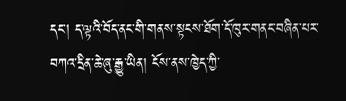དང་། ད་ལྟའི་བོད་ནང་གི་གནས་སྟངས་ཐོག་དོ་ཁུར་གནང་བཞིན་པར་བཀའ་དྲིན་ཆེ་ཞུ་རྒྱུ་ཡིན། ངོས་ནས་ཁྱེད་ཀྱི་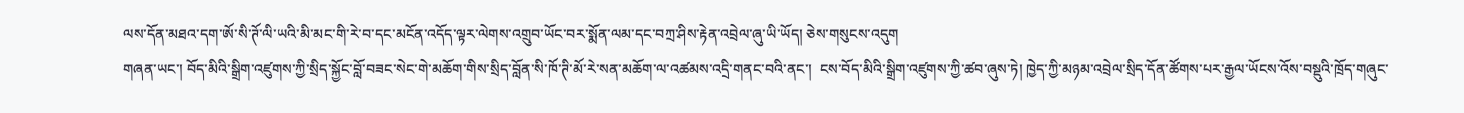ལས་དོན་མཐའ་དག་ཨོ་སི་ཊོ་ལི་ཡའི་མི་མང་གི་རེ་བ་དང་མངོན་འདོད་ལྟར་ལེགས་འགྲུབ་ཡོང་བར་སྨོན་ལམ་དང་བཀྲ་ཤིས་རྟེན་འབྲེལ་ཞུ་ཡི་ཡོད། ཅེས་གསུངས་འདུག
གཞན་ཡང་། བོད་མིའི་སྒྲིག་འཛུགས་ཀྱི་སྲིད་སྐྱོང་བློ་བཟང་སེང་གེ་མཆོག་གིས་སྲིད་བློན་སི་ཁོ་ཊི་མོ་རེ་སན་མཆོག་ལ་འཚམས་འདྲི་གནང་བའི་ནང་།  ངས་བོད་མིའི་སྒྲིག་འཛུགས་ཀྱི་ཚབ་ཞུས་ཏེ། ཁྱེད་ཀྱི་མཉམ་འབྲེལ་སྲིད་དོན་ཚོགས་པར་རྒྱལ་ཡོངས་འོས་བསྡུའི་ཁྲོད་གཞུང་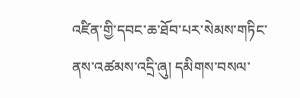འཛིན་གྱི་དབང་ཆ་ཐོབ་པར་སེམས་གཏིང་ནས་འཚམས་འདྲི་ཞུ། དམིགས་བསལ་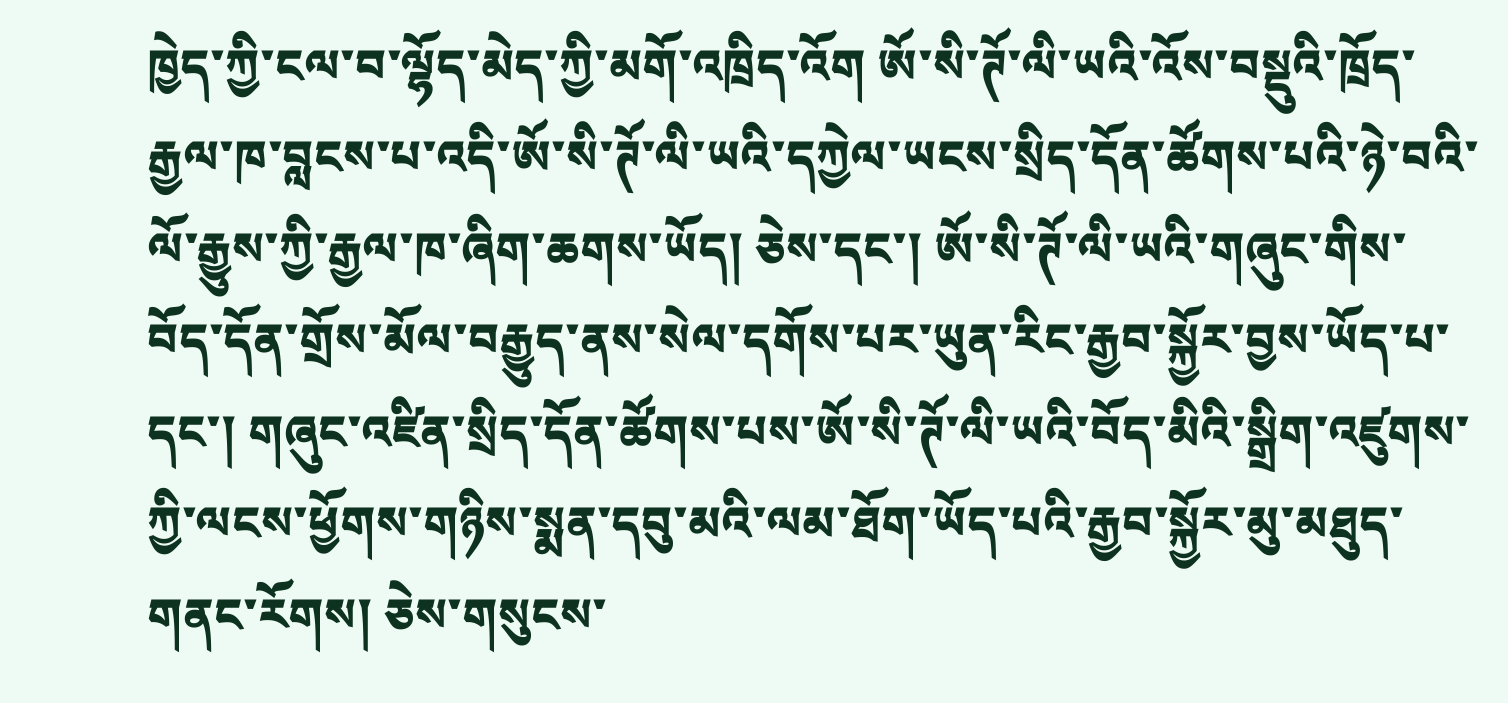ཁྱེད་ཀྱི་ངལ་བ་ལྷོད་མེད་ཀྱི་མགོ་འཁྲིད་འོག ཨོ་སི་ཊོ་ལི་ཡའི་འོས་བསྡུའི་ཁྲོད་རྒྱལ་ཁ་བླངས་པ་འདི་ཨོ་སི་ཊོ་ལི་ཡའི་དཀྱེལ་ཡངས་སྲིད་དོན་ཚོགས་པའི་ཉེ་བའི་ལོ་རྒྱུས་ཀྱི་རྒྱལ་ཁ་ཞིག་ཆགས་ཡོད། ཅེས་དང་། ཨོ་སི་ཊོ་ལི་ཡའི་གཞུང་གིས་བོད་དོན་གྲོས་མོལ་བརྒྱུད་ནས་སེལ་དགོས་པར་ཡུན་རིང་རྒྱབ་སྐྱོར་བྱས་ཡོད་པ་དང་། གཞུང་འཛིན་སྲིད་དོན་ཚོགས་པས་ཨོ་སི་ཊོ་ལི་ཡའི་བོད་མིའི་སྒྲིག་འཛུགས་ཀྱི་ལངས་ཕྱོགས་གཉིས་སྨན་དབུ་མའི་ལམ་ཐོག་ཡོད་པའི་རྒྱབ་སྐྱོར་མུ་མཐུད་གནང་རོགས། ཅེས་གསུངས་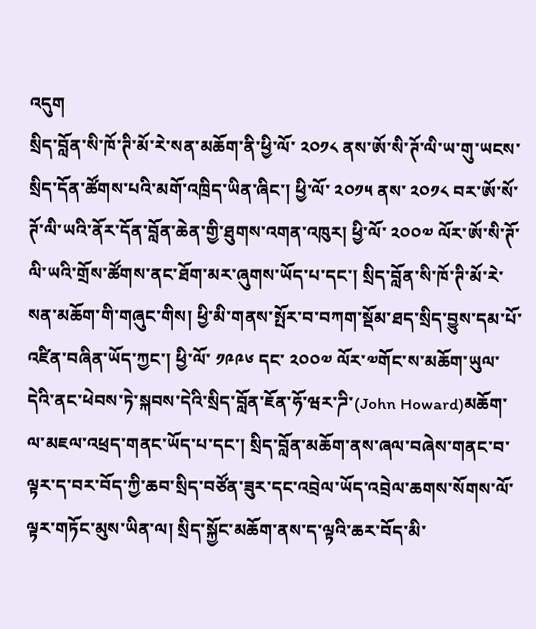འདུག
སྲིད་བློན་སི་ཁོ་ཊི་མོ་རེ་སན་མཆོག་ནི་ཕྱི་ལོ་ ༢༠༡༨ ནས་ཨོ་སི་ཊོ་ལི་ཡ་གུ་ཡངས་སྲིད་དོན་ཚོགས་པའི་མགོ་འཁྲིད་ཡིན་ཞིང་། ཕྱི་ལོ་ ༢༠༡༥ ནས་ ༢༠༡༨ བར་ཨོ་སོ་ཊོ་ལི་ཡའི་ནོར་དོན་བློན་ཆེན་གྱི་ཐུགས་འགན་འཁུར། ཕྱི་ལོ་ ༢༠༠༧ ལོར་ཨོ་སི་ཊོ་ལི་ཡའི་གྲོས་ཚོགས་ནང་ཐོག་མར་ཞུགས་ཡོད་པ་དང་། སྲིད་བློན་སི་ཁོ་ཊི་མོ་རེ་སན་མཆོག་གི་གཞུང་གིས། ཕྱི་མི་གནས་སྤོར་བ་བཀག་སྡོམ་ཐད་སྲིད་བྱུས་དམ་པོ་འཛིན་བཞིན་ཡོད་ཀྱང་། ཕྱི་ལོ་ ༡༩༩༦ དང་ ༢༠༠༧ ལོར་༧གོང་ས་མཆོག་ཡུལ་དེའི་ནང་ཕེབས་ཏེ་སྐབས་དེའི་སྲིད་བློན་ཇོན་ཧོ་ཝར་ཌི་(John Howard)མཆོག་ལ་མཇལ་འཕྲད་གནང་ཡོད་པ་དང་། སྲིད་བློན་མཆོག་ནས་ཞལ་བཞེས་གནང་བ་ལྟར་ད་བར་བོད་ཀྱི་ཆབ་སྲིད་བཙོན་ཟུར་དང་འབྲེལ་ཡོད་འབྲེལ་ཆགས་སོགས་ལོ་ལྟར་གཏོང་མུས་ཡིན་ལ། སྲིད་སྐྱོང་མཆོག་ནས་ད་ལྟའི་ཆར་བོད་མི་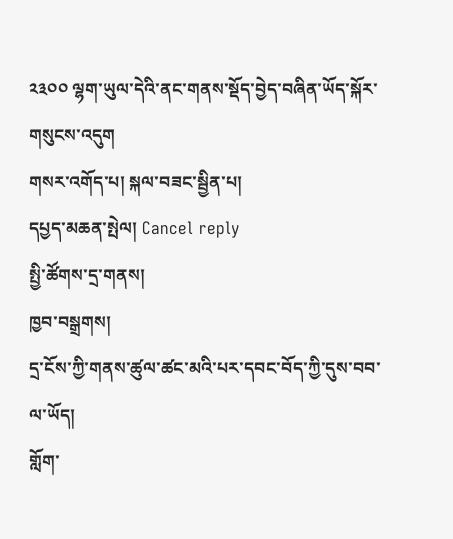༢༣༠༠ ལྷག་ཡུལ་དེའི་ནང་གནས་སྡོད་བྱེད་བཞིན་ཡོད་སྐོར་གསུངས་འདུག
གསར་འགོད་པ། སྐལ་བཟང་སྦྱིན་པ།
དཔྱད་མཆན་སྤེལ། Cancel reply
སྤྱི་ཚོགས་དྲ་གནས།
ཁྱབ་བསྒྲགས།
དྲ་ངོས་ཀྱི་གནས་ཚུལ་ཚང་མའི་པར་དབང་བོད་ཀྱི་དུས་བབ་ལ་ཡོད།
གློག་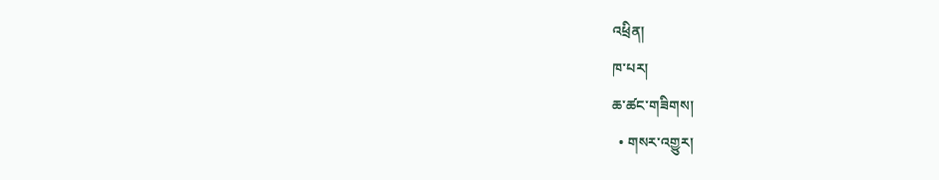འཕྲིན།
ཁ་པར།
ཆ་ཚང་གཟིགས།
  • གསར་འགྱུར།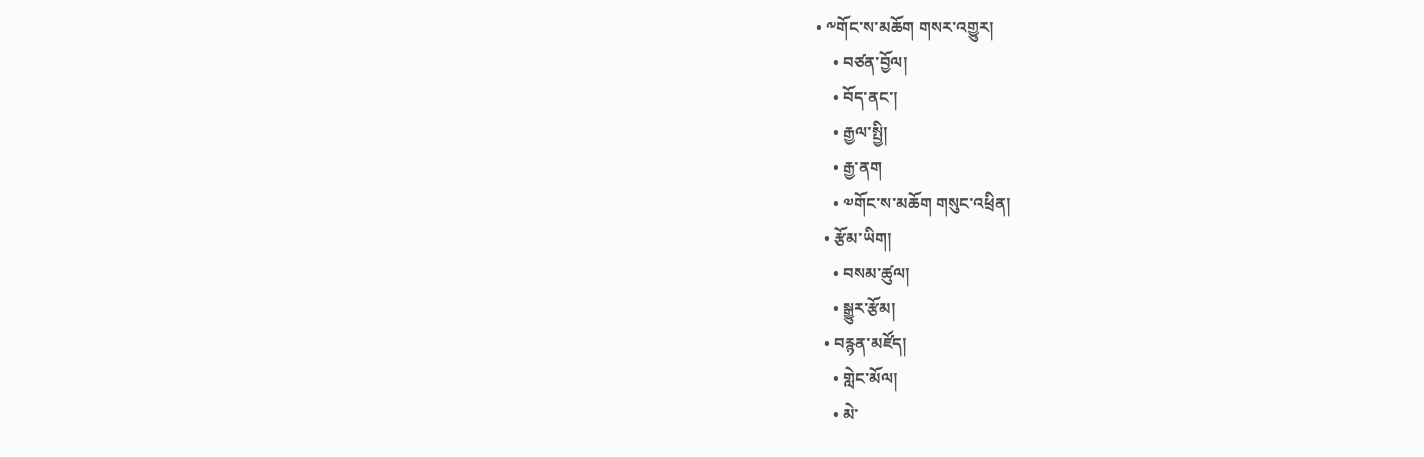• ༸གོང་ས་མཆོག གསར་འགྱུར།
    • བཙན་བྱོལ།
    • བོད་ནང་།
    • རྒྱལ་སྤྱི།
    • རྒྱ་ནག
    • ༧གོང་ས་མཆོག གསུང་འཕྲིན།
  • རྩོམ་ཡིག།
    • བསམ་ཚུལ།
    • སྒྱུར་རྩོམ།
  • བརྙན་མཛོད།
    • གླེང་མོལ།
    • མེ་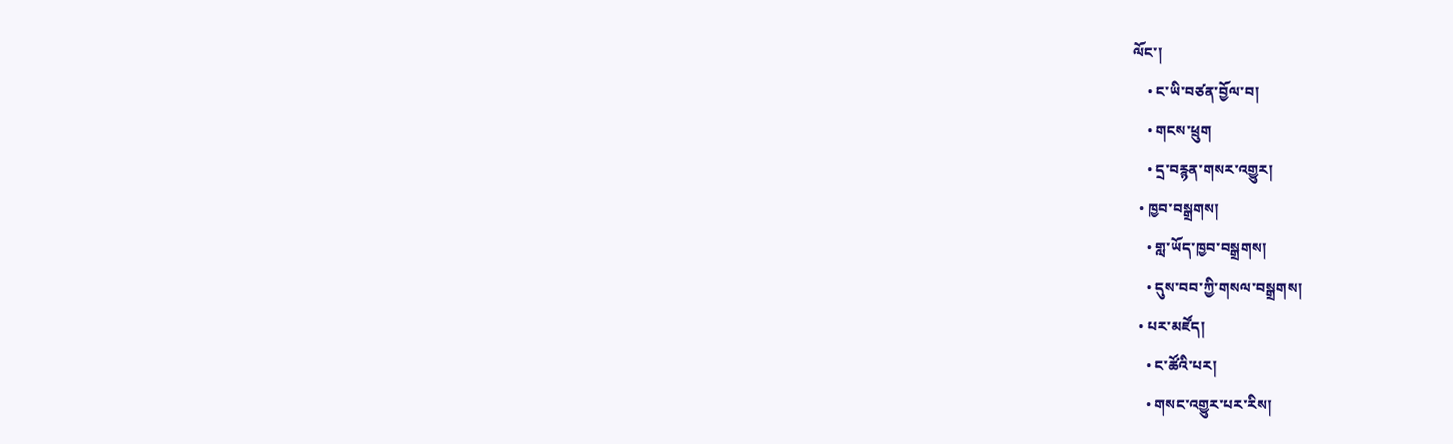ལོང་།
    • ང་ཡི་བཙན་བྱོལ་བ།
    • གངས་ཕྲུག
    • དྲ་བརྙན་གསར་འགྱུར།
  • ཁྱབ་བསྒྲགས།
    • གླ་ཡོད་ཁྱབ་བསྒྲགས།
    • དུས་བབ་ཀྱི་གསལ་བསྒྲགས།
  • པར་མཛོད།
    • ང་ཚོའི་པར།
    • གསང་འགྱུར་པར་རིས།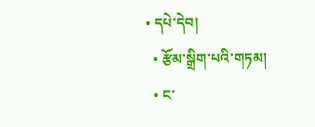• དཔེ་དེབ།
  • རྩོམ་སྒྲིག་པའི་གཏམ།
  • ང་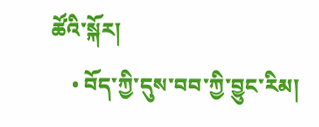ཚོའི་སྐོར།
    • བོད་ཀྱི་དུས་བབ་ཀྱི་བྱུང་རིམ།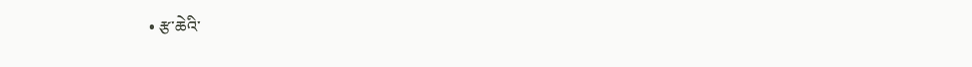• རྩ་ཆེའི་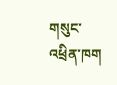གསུང་འཕྲིན་ཁག